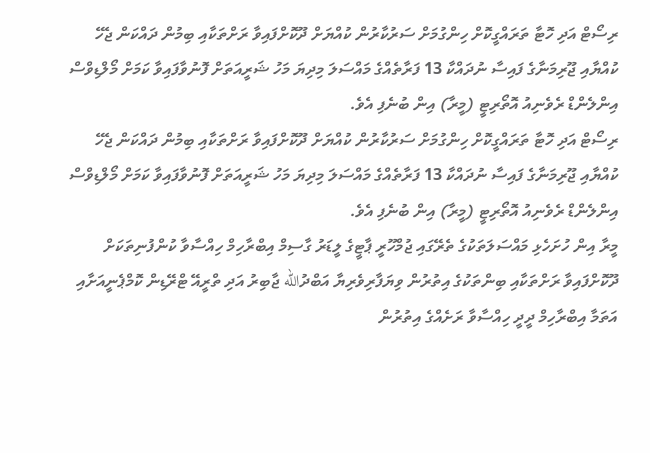ރިސޯޓް އަދި ހޮޓާ ތަރައްގީކޮށް ހިންގުމަށް ސަރުކާރުން ކުއްޔަށް ދޫކޮށްފައިވާ ރަށްތަކާއި ބިމުން ދައްކަން ޖެހޭ ކުއްޔާއި ޖޫރިމަނާގެ ފައިސާ ނުދައްކާ 13 ފަރާތެއްގެ މައްސަލަ މިދިޔަ މަހު ޝަރީއަތަށް ފޮނުވާފައިވާ ކަމަށް މޯލްޑިވްސް އިންލެންޑް ރެވެނިއު އޮތޯރިޓީ (މީރާ) އިން ބުނެފި އެވެ.
ރިސޯޓް އަދި ހޮޓާ ތަރައްގީކޮށް ހިންގުމަށް ސަރުކާރުން ކުއްޔަށް ދޫކޮށްފައިވާ ރަށްތަކާއި ބިމުން ދައްކަން ޖެހޭ ކުއްޔާއި ޖޫރިމަނާގެ ފައިސާ ނުދައްކާ 13 ފަރާތެއްގެ މައްސަލަ މިދިޔަ މަހު ޝަރީއަތަށް ފޮނުވާފައިވާ ކަމަށް މޯލްޑިވްސް އިންލެންޑް ރެވެނިއު އޮތޯރިޓީ (މީރާ) އިން ބުނެފި އެވެ.
މީރާ އިން ހުށަހެޅި މައްސަލަތަކުގެ ތެރޭގައި ޖުމްހޫރީ ޕާޓީގެ ލީޑަރު ގާސިމް އިބްރާހިމް ހިއްސާވާ ކުންފުނިތަކަށް ދޫކޮށްފައިވާ ރަށްތަކާއި ބިންތަކުގެ އިތުރުން ވިޔަފާރިވެރިޔާ އަބްދުالله ޖާބިރު އަދި ތްރީއޭ ޓްރޭޑިން ކޮމްޕެނީއަށާއި އަތަމާ އިބްރާހިމް ދީދީ ހިއްސާވާ ރަށެއްގެ އިތުރުން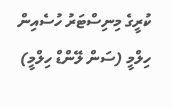ކުރީގެ މިނިސްޓަރު ހުސެއިން ހިލްމީ (ސަން ލޭންޑް ހިލްމީ)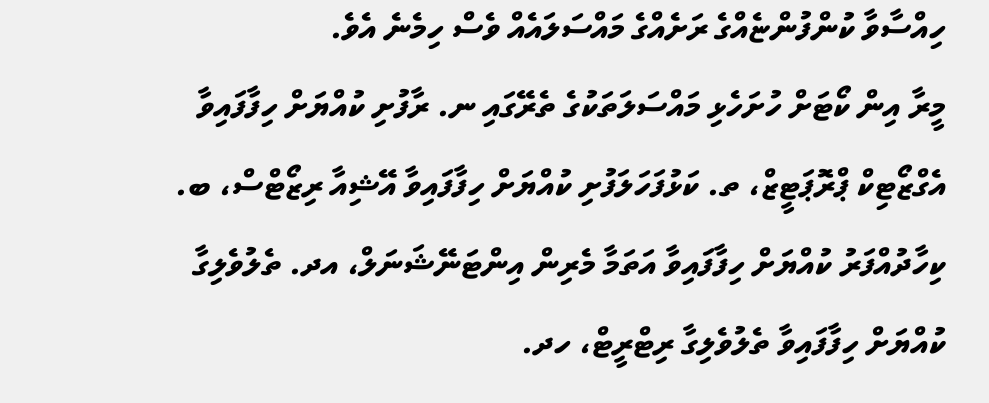ހިއްސާވާ ކުންފުންޏެއްގެ ރަށެއްގެ މައްސަލައެއް ވެސް ހިމެނެ އެވެ.
މީރާ އިން ކޯޓަށް ހުށަހެޅި މައްސަލަތަކުގެ ތެރޭގައި ނ. ރާފުށި ކުއްޔަށް ހިފާފައިވާ އެގްޒޯޓިކް ޕްރޮޕަޓީޒް، ތ. ކަޅުފަހަލަފުށި ކުއްޔަށް ހިފާފައިވާ އޭޝިއާ ރިޒޯޓްސް، ބ. ކިހާދުއްފަރު ކުއްޔަށް ހިފާފައިވާ އަތަމާ މެރިން އިންޓަނޭޝަނަލް، އދ. ތެލުވެލިގާ ކުއްޔަށް ހިފާފައިވާ ތެލުވެލިގާ ރިޓްރީޓް، ހދ.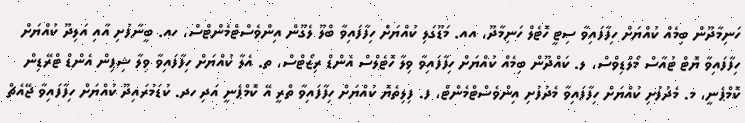ހަނިމާދޫން ބިމެއް ކުއްޔަށް ހިފާފައިވާ ސިޓީ ހޮޓެލް ހަނިމާދޫ، އއ. މަޑޫގަލި ކުއްޔަށް ހިފާފައިވާ ބްލޫ ލެގޫން އިންވެސްޓްމެންޓްސް، ހއ. ބީނާފުށި އާއި އަލިދޫ ކުއްޔަށް ހިފާފައިވާ ޔޮޓް ޓުއާސް މޯލްޑިވްސް، ލ. ކައްދޫން ބިމެއް ކުއްޔަށް ހިފާފައިވާ ވިލާ ހޮޓެލްސް އެންޑް ރިޒޯޓްސް، ތ. އެލާ ކުއްޔަށް ހިފާފައިވާ ވިލާ ޝިޕިން އެންޑް ޓްރޭޑިން ކޮމްޕެނީ، މ. މެދުފުށި ކުއްޔަށް ހިފާފައިވާ މެދުފުށި އިންވެސްޓްމެންޓް، ފ. ފިލިތެޔޮ ކުއްޔަށް ހިފާފައިވާ ތްރީ އޭ ކޮމްޕެނީ އަދި ހދ. ކުޑަމުރައިދޫ ކުއްޔަށް ހިފާފައިވާ ޖޭއެޗް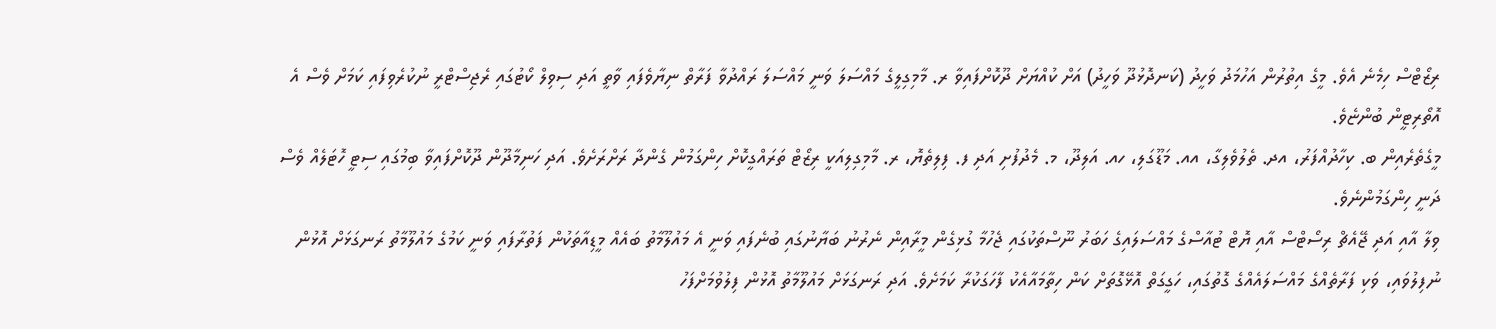ރިޒޯޓްސް ހިމެނެ އެވެ. މީގެ އިތުރުން އަހުމަދު ވަހީދު (ކަނދޮޅުދޫ ވަހީދު) އަށް ކުއްޔަށް ދޫކޮށްފައިވާ ރ. މާމިގިލީގެ މައްސަލަ ވަނީ މައްސަލަ ރައްދުވާ ފަރާތް ނިޔާވެފައި ވާތީ އަދި ސިވިލް ކޯޓުގައި ރެޖިސްޓްރީ ނުކުރެވިފައި ކަމަށް ވެސް އެ އޮތޯރިޓީން ބުންޏެވެ.
މީގެތެރެއިން ބ. ކިހާދުއްފަރު، އދ. ތެލުވެލިގާ، އއ. މަޑޫގަލި، ހއ. އަލިދޫ، މ. މެދުފުށި އަދި ފ. ފިލިތެޔޮ، ރ. މާމިގިލިއަކީ ރިޒޯޓް ތަރައްގީކޮށް ހިންގަމުން ގެންދާ ރަށްރަށެވެ. އަދި ހަނިމާދޫން ދޫކޮށްފައިވާ ބިމުގައި ސިޓީ ހޮޓަލެއް ވެސް ދަނީ ހިންގަމުންނެވެ.
ވިލާ އާއި އަދި ޖޭއެޗް ރިސޯޓްސް އާއި ޔޮޓް ޓުއާސްގެ މައްސަލައިގެ ހަބަރު ނޫސްތަކުގައި ޖެހުމާ ގުޅިގެން މީރާއިން ނެރުނު ބަޔާނުގައި ބުނެފައި ވަނީ އެ މައުލޫމާތު ބައެއް މީޑިއާތަކުން ފަތުރާފައި ވަނީ ކަމުގެ މައުލޫމާތު ރަނގަޅަށް އޮޅުން ނުފިލުވައި، ވަކި ފަރާތެއްގެ މައްސަލައެއްގެ ގޮތުގައި، ހަގީގަތް އޮޅޭގޮތަށް ކަން ހިތާމައާއެކު ފާހަގަކުރާ ކަމަށެވެ. އަދި ރަނގަޅަށް މައުލޫމާތު އޮޅުން ފިލުވުމަށްފަހު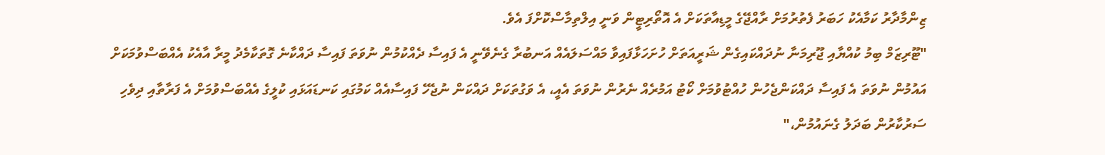ޒިންމާދާރު ކަމާއެކު ހަބަރު ފެތުރުމަށް ރާއްޖޭގެ މީޑިއާތަކަށް އެ އޮތޯރިޓީން ވަނީ އިލްތިމާސްކޮށްފަ އެވެ.
"ޓޫރިޒަމް ބިމު ކުއްޔާއި ޖޫރިމަނާ ނުދައްކައިގެން ޝަރީއަތަށް ހުށަހަޅާފައިވާ މައްސަލައެއް އަނބުރާ ގެނެވޭނީ އެ ފައިސާ ދެއްކުމުން ނުވަތަ ފައިސާ ދައްކާނެ ގޮތަކާމެދު މީރާ އާއެކު އެއްބަސްވުމަކަށް އައުމުން ނުވަތަ އެ ފައިސާ ދައްކަންޖެހުން ހުއްޓުވުމަށް ކޯޓު އަމުރެއް ނެރުން ނުވަތަ އެއީ، އެ ވަގުތަކަށް ދައްކަން ނުޖެހޭ ފައިސާއެއް ކަމުގައި ކަނޑައަޅައި ކުލީގެ އެއްބަސްވުމަށް އެ ފަރާތާއި ދިވެހި ސަރުކާރުން ބަދަލު ގެނައުމުން،"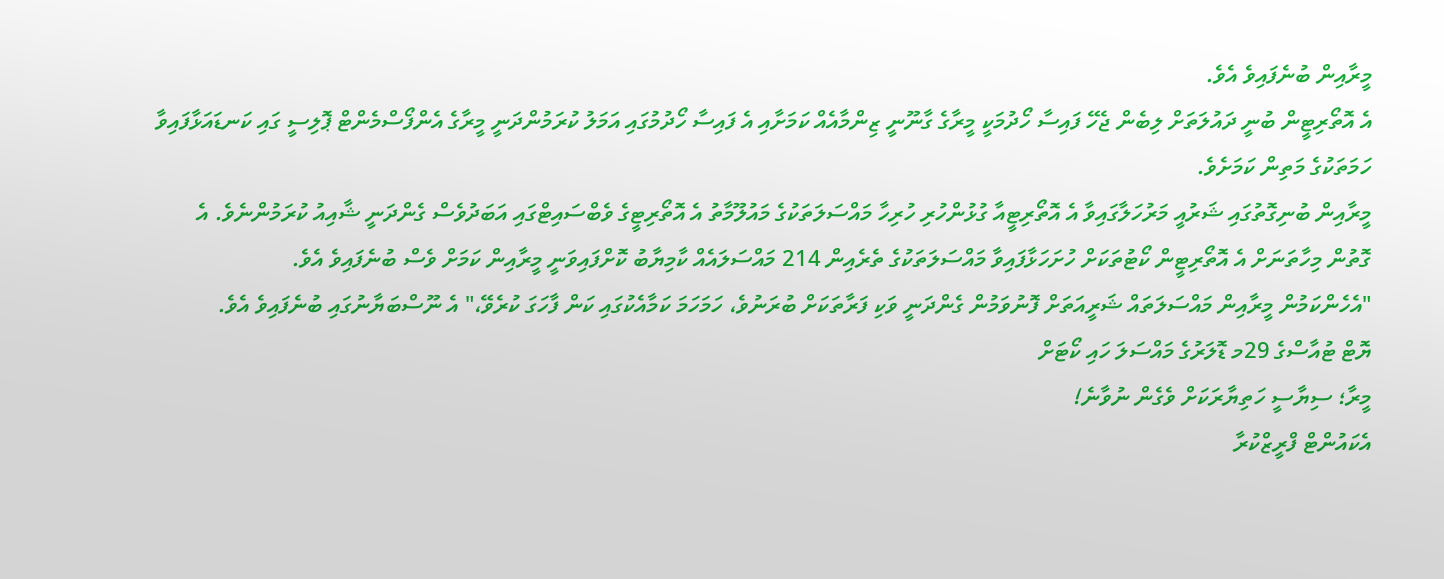މީރާއިން ބުނެފައިވެ އެވެ.
އެ އޮތޯރިޓީން ބުނީ ދައުލަތަށް ލިބެން ޖެހޭ ފައިސާ ހޯދުމަކީ މީރާގެ ގާނޫނީ ޒިންމާއެއް ކަމަށާއި އެ ފައިސާ ހޯދުމުގައި އަމަލު ކުރަމުންދަނީ މީރާގެ އެންފޯސްމެންޓް ޕޮލިސީ ގައި ކަނޑައަޅާފައިވާ ހަމަތަކުގެ މަތިން ކަމަށެވެ.
މީރާއިން ބުނިގޮތުގައި ޝަރުއީ މަރުހަލާގައިވާ އެ އޮތޯރިޓީއާ ގުޅުންހުރި ހުރިހާ މައްސަލަތަކުގެ މައުލޫމާތު އެ އޮތޯރިޓީގެ ވެބްސައިޓްގައި އަބަދުވެސް ގެންދަނީ ޝާއިއު ކުރަމުންނެވެ. އެ ގޮތުން މިހާތަނަށް އެ އޮތޯރިޓީން ކޯޓުތަކަށް ހުށަހަޅާފައިވާ މައްސަލަތަކުގެ ތެރެއިން 214 މައްސަލައެއް ކާމިޔާބު ކޮށްފައިވަނީ މީރާއިން ކަމަށް ވެސް ބުނެފައިވެ އެވެ.
"އެހެންކަމުން މީރާއިން މައްސަލަތައް ޝަރީއަތަށް ފޮނުވަމުން ގެންދަނީ ވަކި ފަރާތަކަށް ބުރަނުވެ، ހަމަހަމަ ކަމާއެކުގައި ކަން ފާހަގަ ކުރެވޭ،" އެ ނޫސްބަޔާނުގައި ބުނެފައިވެ އެވެ.
ޔޮޓް ޓުއާސްގެ 29މ ޑޮލަރުގެ މައްސަލަ ހައި ކޯޓަށް
މީރާ؛ ސިޔާސީ ހަތިޔާރަކަށް ވެގެން ނުވާނެ!
އެކައުންޓް ފްރީޒްކުރާ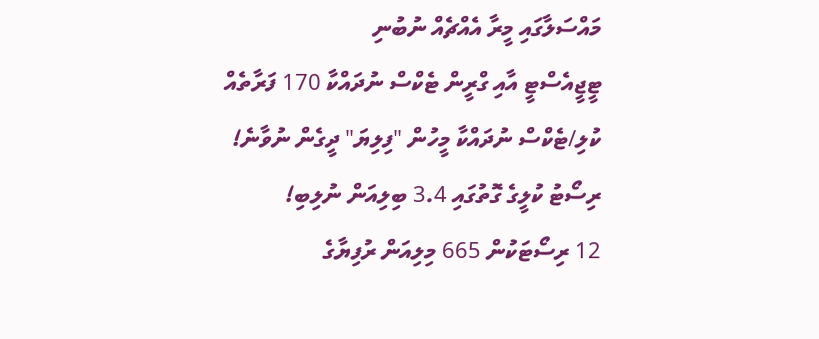މައްސަލާގައި މީރާ އެއްޗެއް ނުބުނި
ޓީޖީއެސްޓީ އާއި ގްރީން ޓެކްސް ނުދައްކާ 170 ފަރާތެއް
ކުލި/ޓެކްސް ނުދައްކާ މީހުން "ފިލިޔަ" ދީގެން ނުވާނެ!
ރިސޯޓު ކުލީގެ ގޮތުގައި 3.4 ބިލިއަން ނުލިބި!
12 ރިސޯޓަކުން 665 މިލިއަން ރުފިޔާގެ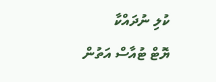ކުލި ނުދައްކާ
ޔޮޓް ޓުއާސް އަތުން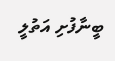ބީނާފުށި އަތުލީ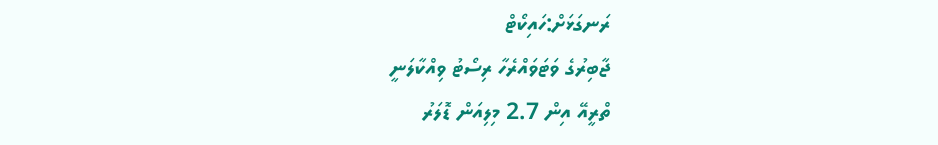ރަނގަޅަށް:ހައިކޯޓް
ޖާބިރުގެ ވަޓަވައްރެހާ ރިސޯޓު ވިއްކާލަނީ
ތްރީއޭ އިން 2.7 މިލިއަން ޑޮލަރު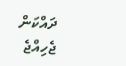ދައްކަން ޖެހިއްޖެ